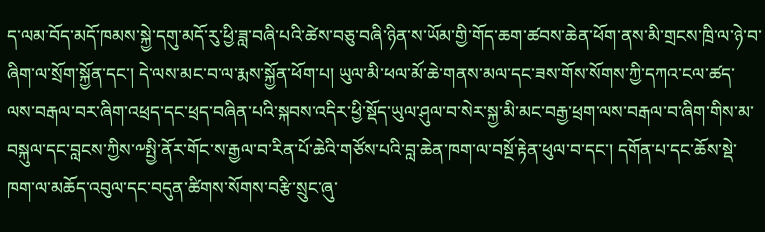ད་ལམ་བོད་མདོ་ཁམས་སྐྱེ་དགུ་མདོ་རུ་ཕྱི་ཟླ་བཞི་པའི་ཚེས་བཅུ་བཞི་ཉིན་ས་ཡོམ་གྱི་གོད་ཆག་ཚབས་ཆེན་ཕོག་ནས་མི་གྲངས་ཁྲི་ལ་ཉེ་བ་ཞིག་ལ་སྲོག་སྐྱོན་དང་། དེ་ལས་མང་བ་ལ་རྨས་སྐྱོན་ཕོག་པ། ཡུལ་མི་ཕལ་མོ་ཆེ་གནས་མལ་དང་ཟས་གོས་སོགས་ཀྱི་དཀའ་ངལ་ཚད་ལས་བརྒལ་བར་ཞིག་འཕྲད་དང་ཕྲད་བཞིན་པའི་སྐབས་འདིར་ཕྱི་སྡོད་ཡུལ་ཤུལ་བ་སེར་སྐྱ་མི་མང་བརྒྱ་ཕྲག་ལས་བརྒལ་བ་ཞིག་གིས་མ་བསྐུལ་དང་བླངས་ཀྱིས་༸སྤྱི་ནོར་གོང་ས་རྒྱལ་བ་རིན་པོ་ཆེའི་གཙོས་པའི་བླ་ཆེན་ཁག་ལ་བསྔོ་རྟེན་ཕུལ་བ་དང་། དགོན་པ་དང་ཆོས་སྡེ་ཁག་ལ་མཆོད་འབུལ་དང་བདུན་ཚིགས་སོགས་བརྩི་སྲུང་ཞུ་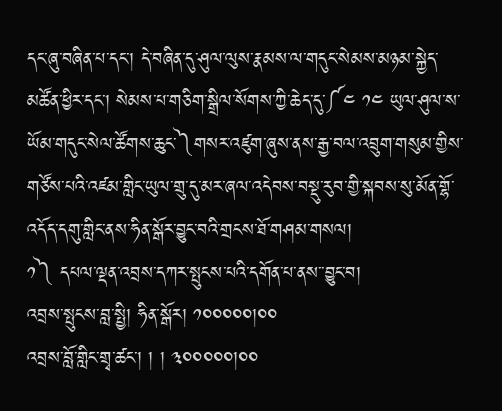དང་ཞུ་བཞིན་པ་དང་། དེ་བཞིན་དུ་ཤུལ་ལུས་རྣམས་ལ་གདུང་སེམས་མཉམ་སྐྱེད་མཚོན་ཕྱིར་དང་། སེམས་པ་གཅིག་སྒྲིལ་སོགས་ཀྱི་ཆེད་དུ་༼༤ ༡༤ ཡུལ་ཤུལ་ས་ཡོམ་གདུང་སེལ་ཚོགས་ཆུང་༽གསར་འཛུག་ཞུས་ནས་རྒྱ་བལ་འབྲུག་གསུམ་གྱིས་གཙོས་པའི་འཛམ་གླིང་ཡུལ་གྲུ་དུ་མར་ཞལ་འདེབས་བསྡུ་རུབ་གྱི་སྐབས་སུ་མོན་གྷོ་འདོད་དགུ་གླིང་ནས་ཧིན་སྒོར་བྱུང་བའི་གྲངས་ཐོ་གཤམ་གསལ།
༡༽ དཔལ་ལྡན་འབྲས་དཀར་སྤུངས་པའི་དགོན་པ་ནས་་བྱུང་བ།
འབྲས་སྤུངས་བླ་སྤྱི། ཧིན་སྒོར། ༡༠༠༠༠༠།༠༠
འབྲས་བློ་གླིང་གྲྭ་ཚང་། ། ། ༣༠༠༠༠༠།༠༠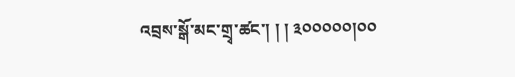འབྲས་སྒོ་མང་གྲྭ་ཚང་། ། ། ༣༠༠༠༠༠།༠༠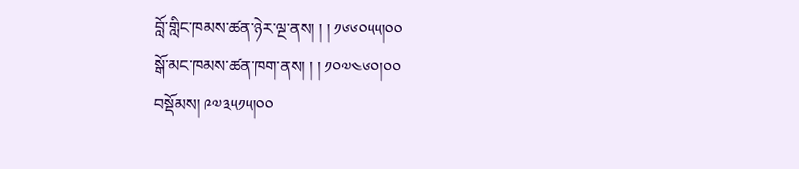བློ་གླིང་ཁམས་ཚན་ཉེར་ལྔ་ནས། ། ། ༡༦༦༠༥༥།༠༠
སྒོ་མང་ཁམས་ཚན་ཁག་ནས། ། ། ༡༠༧༤༦༠།༠༠
བསྡོམས། ༩༧༣༥༡༥།༠༠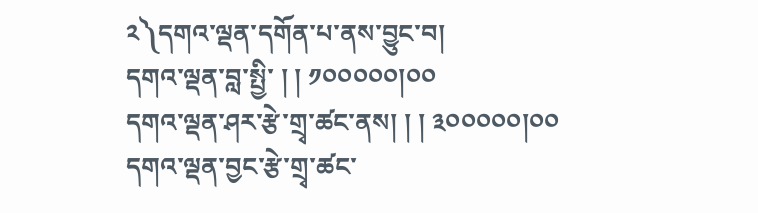༢༽དགའ་ལྡན་དགོན་པ་ནས་བྱུང་བ།
དགའ་ལྡན་བླ་སྤྱི་ ། ། ༡༠༠༠༠༠།༠༠
དགའ་ལྡན་ཤར་རྩེ་གྲྭ་ཚང་ནས། ། ། ༣༠༠༠༠༠།༠༠
དགའ་ལྡན་བྱང་རྩེ་གྲྭ་ཚང་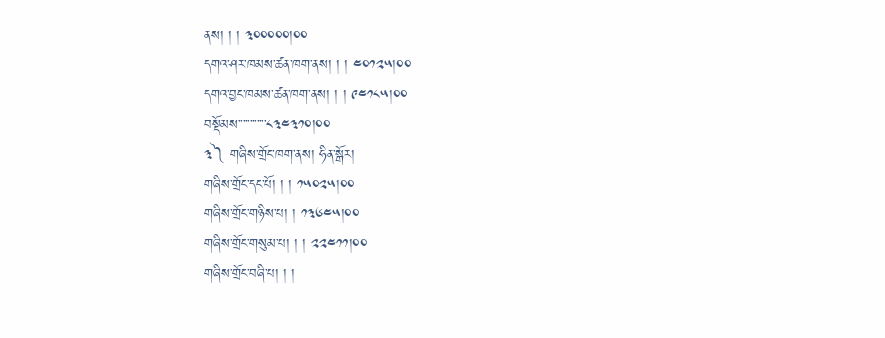ནས། ། ། ༣༠༠༠༠༠།༠༠
དགའ་ཤར་ཁམས་ཚན་ཁག་ནས། ། ། ༤༠༡༢༥།༠༠
དགའ་བྱང་ཁམས་ཚན་ཁག་ནས། ། ། ༩༤༡༨༥།༠༠
བསྡོམས་་་་་་་་་་་་༨༣༤༣༡༠།༠༠
༣༽ གཞིས་གྲོང་ཁག་ནས། ཧིན་སྒོར།
གཞིས་གྲོང་དང་པོ། ། ། ༡༥༠༢༥།༠༠
གཞིས་གྲོང་གཉིས་པ། ། ༡༣༦༤༥།༠༠
གཞིས་གྲོང་གསུམ་པ། ། ། ༢༢༤༡༡།༠༠
གཞིས་གྲོང་བཞི་པ། ། །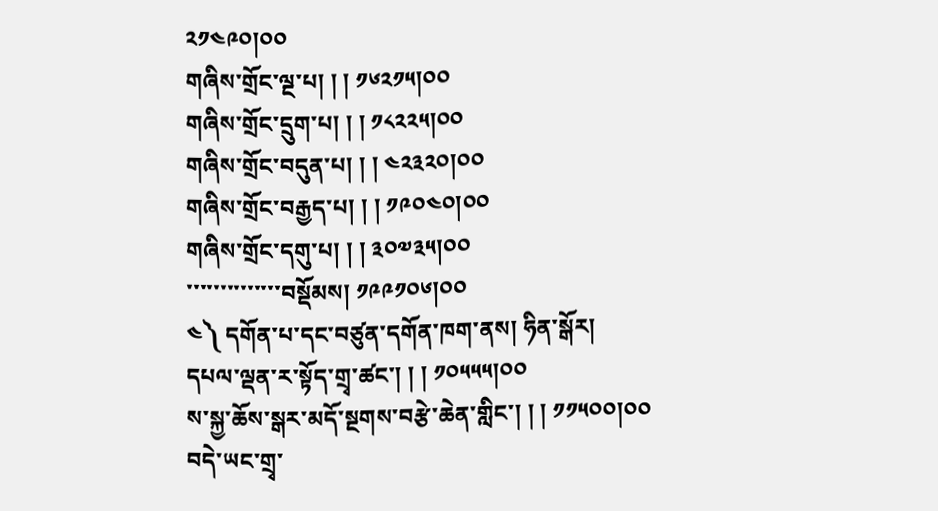༢༡༤༩༠།༠༠
གཞིས་གྲོང་ལྔ་པ། ། ། ༡༦༢༡༥།༠༠
གཞིས་གྲོང་དྲུག་པ། ། ། ༡༨༢༢༥།༠༠
གཞིས་གྲོང་བདུན་པ། ། ། ༤༢༣༢༠།༠༠
གཞིས་གྲོང་བརྒྱད་པ། ། ། ༡༩༠༤༠།༠༠
གཞིས་གྲོང་དགུ་པ། ། ། ༣༠༧༣༥།༠༠
་་་་་་་་་་་་་་བསྡོམས། ༡༩༩༡༠༦།༠༠
༤༽ དགོན་པ་དང་བཙུན་དགོན་ཁག་ནས། ཧིན་སྒོར།
དཔལ་ལྡན་ར་སྟོད་གྲྭ་ཚང་། ། ། ༡༠༥༥༥།༠༠
ས་སྐྱ་ཆོས་སྒར་མདོ་སྔགས་བརྩེ་ཆེན་གླིང་། ། ། ༡༡༥༠༠།༠༠
བདེ་ཡང་གྲྭ་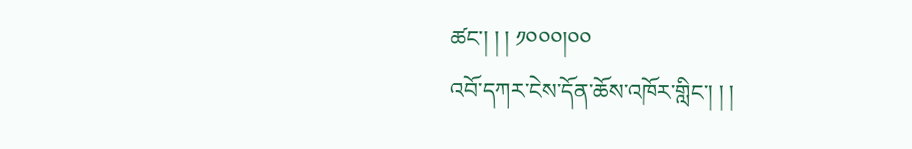ཚང་། ། ། ༡༠༠༠།༠༠
འབོ་དཀར་ངེས་དོན་ཆོས་འཁོར་གླིང་། ། །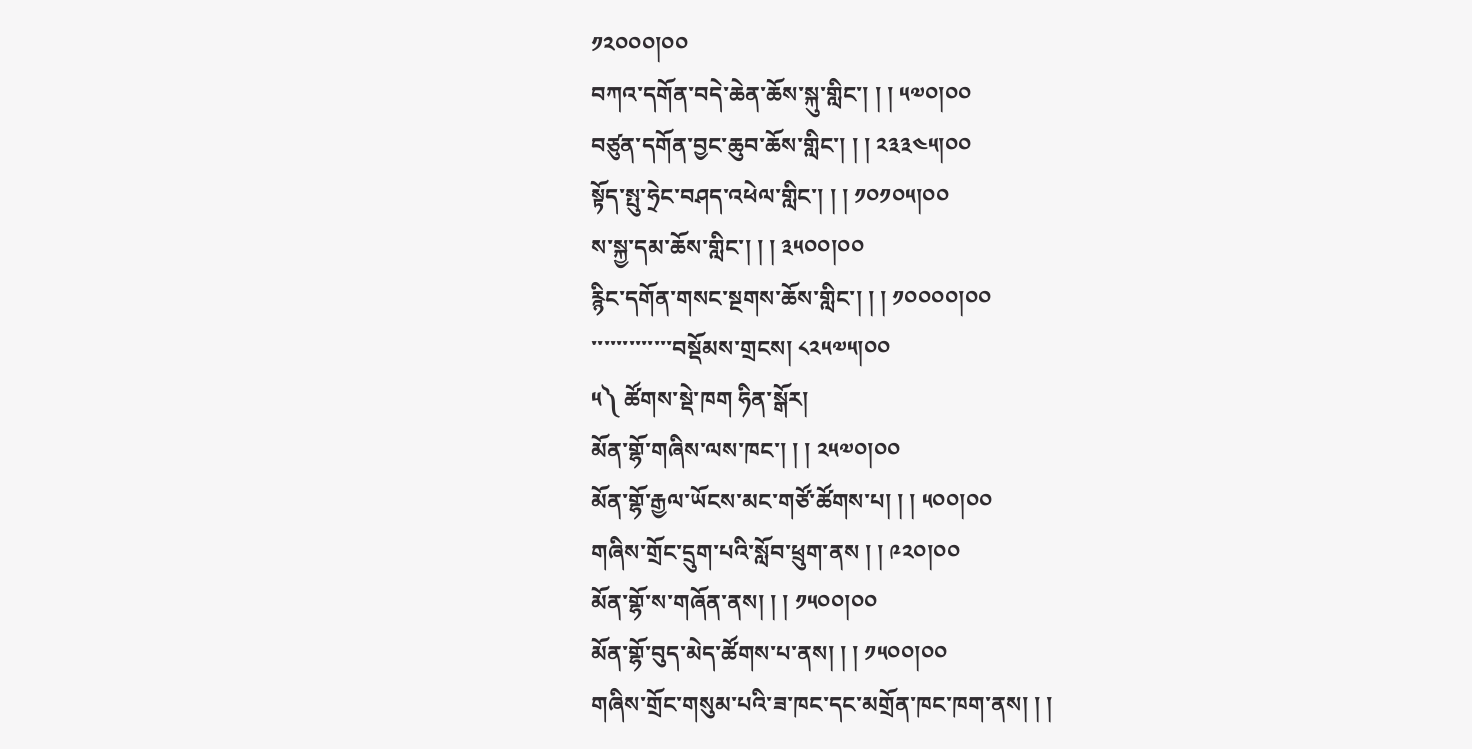༡༢༠༠༠།༠༠
བཀའ་དགོན་བདེ་ཆེན་ཆོས་སྐུ་གླིང་། ། ། ༥༧༠།༠༠
བཙུན་དགོན་བྱང་ཆུབ་ཆོས་གླིང་། ། ། ༢༣༣༤༥།༠༠
སྟོད་སྤུ་ཧྲེང་བཤད་འཕེལ་གླིང་། ། ། ༡༠༡༠༥།༠༠
ས་སྐྱ་དམ་ཆོས་གླིང་། ། ། ༣༥༠༠།༠༠
རྙིང་དགོན་གསང་སྔགས་ཆོས་གླིང་། ། ། ༡༠༠༠༠།༠༠
་་་་་་་་་་་་་བསྡོམས་གྲངས། ༨༢༥༧༥།༠༠
༥༽ ཚོགས་སྡེ་ཁག ཧིན་སྒོར།
མོན་གྷོ་གཞིས་ལས་ཁང་། ། ། ༢༥༧༠།༠༠
མོན་གྷོ་རྒྱལ་ཡོངས་མང་གཙོ་ཚོགས་པ། ། ། ༥༠༠།༠༠
གཞིས་གྲོང་དྲུག་པའི་སློབ་ཕྲུག་ནས ། ། ༩༢༠།༠༠
མོན་གྷོ་ས་གཞོན་ནས། ། ། ༡༥༠༠།༠༠
མོན་གྷོ་བུད་མེད་ཚོགས་པ་ནས། ། ། ༡༥༠༠།༠༠
གཞིས་གྲོང་གསུམ་པའི་ཟ་ཁང་དང་མགྲོན་ཁང་ཁག་ནས། ། །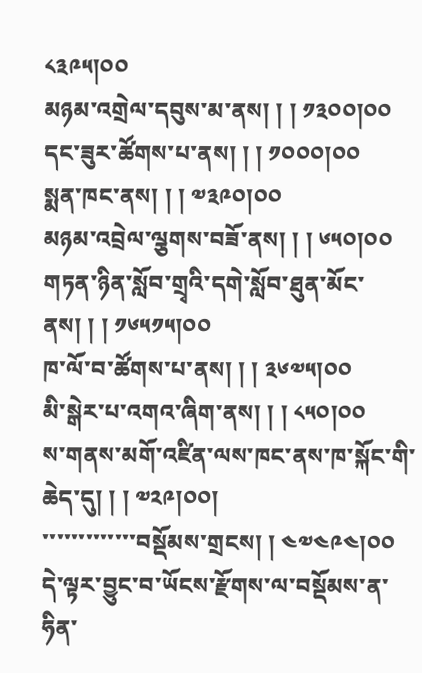༨༣༩༥།༠༠
མཉམ་འགྲེལ་དབུས་མ་ནས། ། ། ༡༣༠༠།༠༠
དང་ཟུར་ཚོགས་པ་ནས། ། ། ༡༠༠༠།༠༠
སྨན་ཁང་ནས། ། ། ༧༣༩༠།༠༠
མཉམ་འབྲེལ་ལྕགས་བཟོ་ནས། ། ། ༦༥༠།༠༠
གཏན་ཉིན་སློབ་གྲྭའི་དགེ་སློབ་ཐུན་མོང་ནས། ། ། ༡༦༥༡༥།༠༠
ཁ་ལོ་བ་ཚོགས་པ་ནས། ། ། ༣༦༧༥།༠༠
མི་སྒེར་པ་འགའ་ཞིག་ནས། ། ། ༨༥༠།༠༠
ས་གནས་མགོ་འཛིན་ལས་ཁང་ནས་ཁ་སྐོང་གི་ཆེད་དུ། ། ། ༧༢༩།༠༠།
་་་་་་་་་་་་་བསྡོམས་གྲངས། ། ༤༧༤༩༤།༠༠
དེ་ལྟར་བྱུང་བ་ཡོངས་རྫོགས་ལ་བསྡོམས་ན་ཧིན་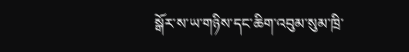སྒོར་ས་ཡ་གཉིས་དང་ཆིག་འབུམ་སུམ་ཁྲི་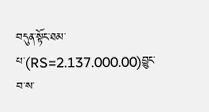བདུན་སྟོང་ཐམ་པ་(RS=2.137.000.00)བྱུང་བ་ས་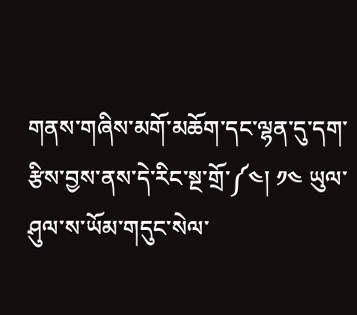གནས་གཞིས་མགོ་མཆོག་དང་ལྷན་དུ་དག་རྩིས་བྱས་ནས་དེ་རིང་སྔ་གྲོ་༼༤། ༡༤ ཡུལ་ཤུལ་ས་ཡོམ་གདུང་སེལ་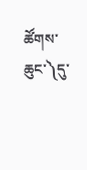ཚོགས་ཆུང་༽དུ་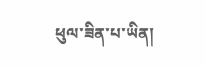ཕུལ་ཟིན་པ་ཡིན།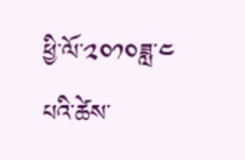ཕྱི་ལོ་༢༠༡༠ཟླ་༤ པའི་ཚེས་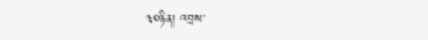༣༠ཉིན། འབྲས་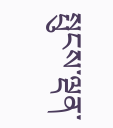སྤུངས་ལྡན་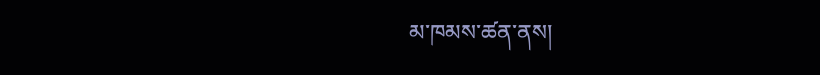མ་ཁམས་ཚན་ནས།